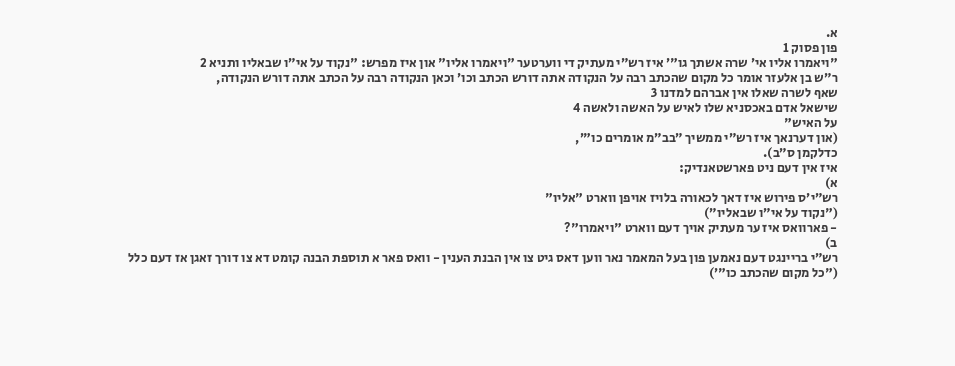א.
פון פסוק 1
"ויאמרו אליו אי׳ שרה אשתך גו"׳ איז רש״י מעתיק די ווערטער "ויאמרו אליו" און איז מפרש: "נקוד על אי״ו שבאליו ותניא 2
ר״ש בן אלעזר אומר כל מקום שהכתב רבה על הנקודה אתה דורש הכתב וכו׳ וכאן הנקודה רבה על הכתב אתה דורש הנקודה,
שאף לשרה שאלו אין אברהם למדנו 3
שישאל אדם באכסניא שלו לאיש על האשה ולאשה 4
על האיש"
(און דערנאך איז רש״י ממשיך ״בב״מ אומרים כו"׳,
כדלקמן ס״ב).
איז אין דעם ניט פארשטאנדיק:
א)
רש״י׳ס פירוש איז דאך לכאורה בלויז אויפן ווארט "אליו"
("נקוד על אי״ו שבאליו״)
- פארוואס איז ער מעתיק אויך דעם ווארט "ויאמרו"?
ב)
רש״י בריינגט דעם נאמען פון בעל המאמר נאר ווען דאס גיט צו אין הבנת הענין - וואס פאר א תוספת הבנה קומט דא צו דורך זאגן אז דעם כלל
("כל מקום שהכתב כו"׳)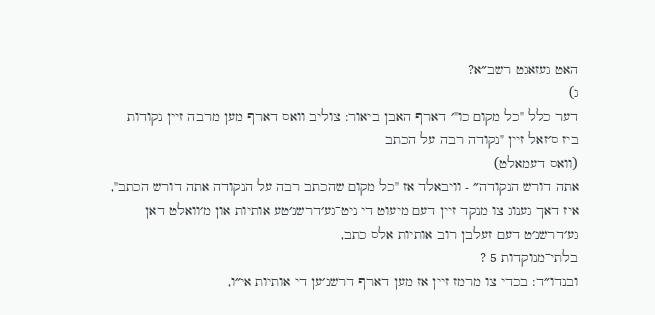האט געזאגט רשב״א?
ג)
דער כלל "כל מקום כו"׳ דארף האבן ביאור: צוליב וואס דארף מען מרבה זיין נקודות ביז ס׳זאל זיין "נקודה רבה על הכתב
(וואס דעמאלט)
אתה דורש הנקודה״ - וויבאלד אז "כל מקום שהכתב רבה על הנקודה אתה דורש הכתב",
איז דאך גענוג צו מנקד זיין דעם מיעוט די ניט־גע׳דרשנ׳טע אותיות און מ׳וואלט דאן גע׳דרשנ׳ט דעם זעלבן רוב אותיות אלס כתב,
בלתי־מנוקדות 5 ?
ובנדו״ד: בכדי צו מרמז זיין אז מען דארף דרשנ׳ען די אותיות אי״ו,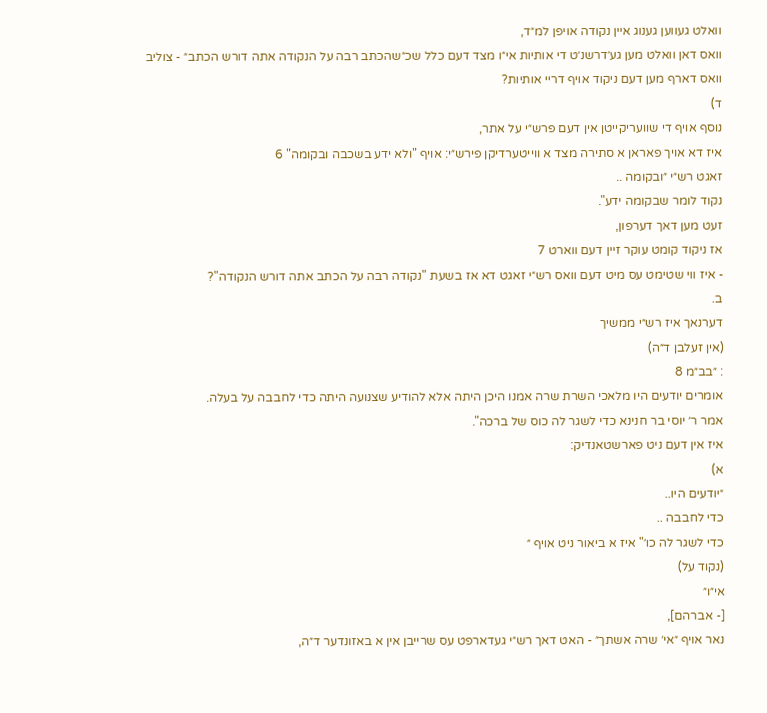וואלט געווען גענוג איין נקודה אויפן למ״ד,
וואס דאן וואלט מען גע׳דרשנ׳ט די אותיות אי״ו מצד דעם כלל שכ״שהכתב רבה על הנקודה אתה דורש הכתב״ - צוליב וואס דארף מען דעם ניקוד אויף דריי אותיות?
ד)
נוסף אויף די שוועריקייטן אין דעם פרש״י על אתר,
איז דא אויך פאראן א סתירה מצד א ווייטערדיקן פירש״י: אויף "ולא ידע בשכבה ובקומה" 6
זאגט רש״י ״ובקומה ..
נקוד לומר שבקומה ידע".
זעט מען דאך דערפון,
אז ניקוד קומט עוקר זיין דעם ווארט 7
- איז ווי שטימט עס מיט דעם וואס רש״י זאגט דא אז בשעת "נקודה רבה על הכתב אתה דורש הנקודה"?
ב.
דערנאך איז רש״י ממשיך
(אין זעלבן ד״ה)
: ״בב״מ 8
אומרים יודעים היו מלאכי השרת שרה אמנו היכן היתה אלא להודיע שצנועה היתה כדי לחבבה על בעלה.
אמר ר׳ יוסי בר חנינא כדי לשגר לה כוס של ברכה".
איז אין דעם ניט פארשטאנדיק:
א)
״יודעים היו..
כדי לחבבה ..
כדי לשגר לה כו׳" איז א ביאור ניט אויף ״
(נקוד על)
אי״ו״
[- אברהם],
נאר אויף ״אי׳ שרה אשתך״ - האט דאך רש״י געדארפט עס שרייבן אין א באזונדער ד״ה,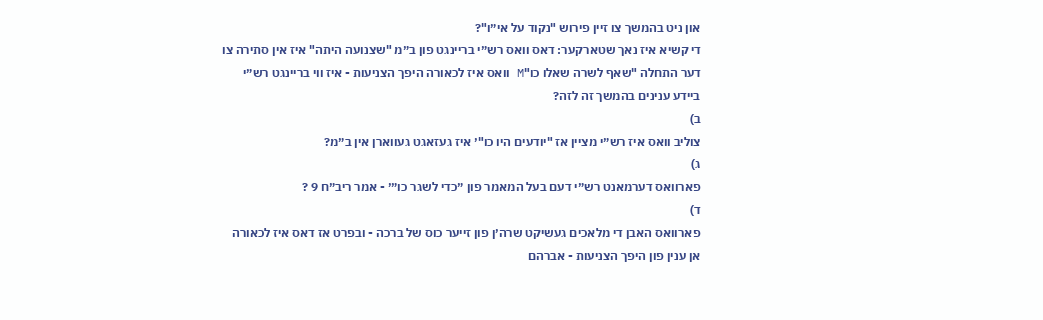און ניט בהמשך צו זיין פירוש "נקוד על אי״ו"?
די קשיא איז נאך שטארקער: דאס וואס רש״י בריינגט פון ב״מ "שצנועה היתה" איז אין סתירה צו דער התחלה "שאף לשרה שאלו כו"M וואס איז לכאורה היפך הצניעות - איז ווי בריינגט רש״י ביידע ענינים בהמשך זה לזה?
ב)
צוליב וואס איז רש״י מציין אז "יודעים היו כו"׳ איז געזאגט געווארן אין ב״מ?
ג)
פארוואס דערמאנט רש״י דעם בעל המאמר פון ״כדי לשגר כו״׳ - אמר ריב״ח 9 ?
ד)
פארוואס האבן די מלאכים געשיקט שרה׳ן פון זייער כוס של ברכה - ובפרט אז דאס איז לכאורה אן ענין פון היפך הצניעות - אברהם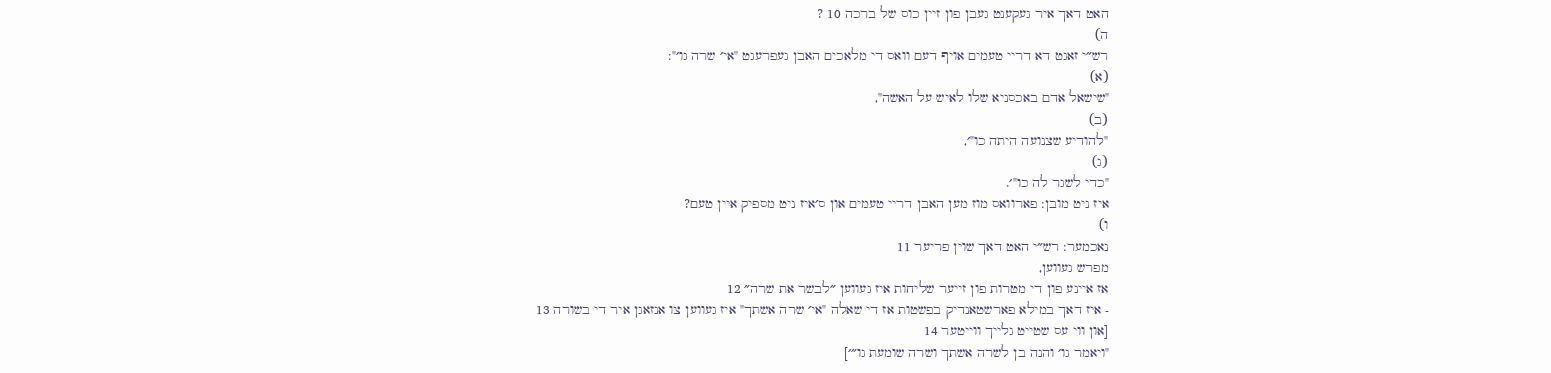האט דאך איר געקענט געבן פון זיין כוס של ברכה 10 ?
ה)
רש״י זאגט דא דריי טעמים אויף דעם וואס די מלאכים האבן געפרעגט "אי׳ שרה גו׳":
(א)
"שישאל אדם באכסניא שלו לאיש על האשה",
(ב)
"להודיע שצנועה היתה כו"׳,
(ג)
"כדי לשגר לה כו"׳.
איז ניט מובן: פארוואס מוז מען האבן דריי טעמים און ס׳איז ניט מספיק איין טעם?
ו)
נאכמער: רש״י האט דאך שוין פריער 11
מפרש געווען,
אז איינע פון די מטרות פון זייער שליחות איז געווען ״לבשר את שרה״ 12
- איז דאך במילא פארשטאנדיק בפשטות אז די שאלה "אי׳ שרה אשתך" איז געווען צו אנזאגן איר די בשורה 13
[און ווי עס שטייט גלייך ווייטער 14
"ויאמר גו׳ והנה בן לשרה אשתך ושרה שומעת גו״׳]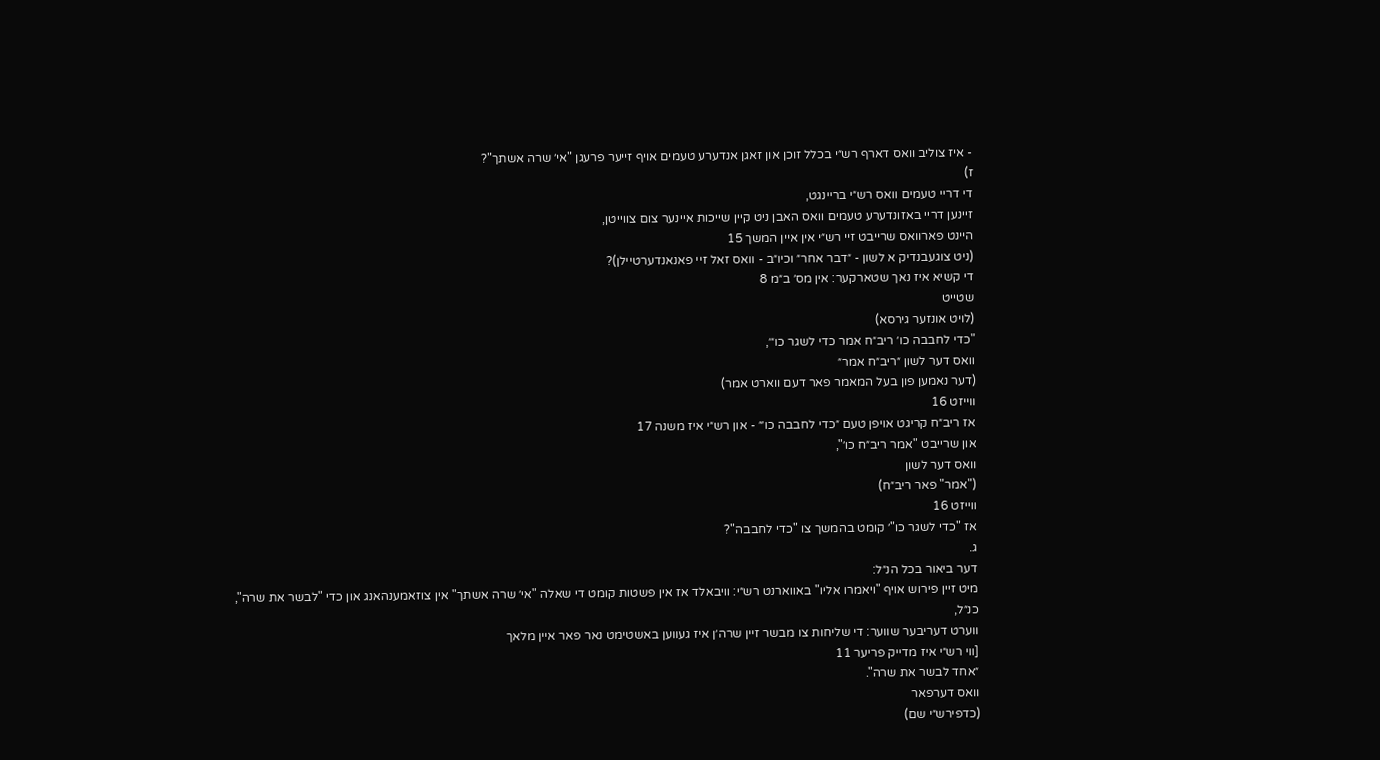- איז צוליב וואס דארף רש״י בכלל זוכן און זאגן אנדערע טעמים אויף זייער פרעגן "אי׳ שרה אשתך"?
ז)
די דריי טעמים וואס רש״י בריינגט,
זיינען דריי באזונדערע טעמים וואס האבן ניט קיין שייכות איינער צום צווייטן,
היינט פארוואס שרייבט זיי רש״י אין איין המשך 15
(ניט צוגעבנדיק א לשון - ״דבר אחר״ וכיו״ב - וואס זאל זיי פאנאנדערטיילן)?
די קשיא איז נאך שטארקער: אין מס׳ ב״מ 8
שטייט
(לויט אונזער גירסא)
"כדי לחבבה כו׳ ריב״ח אמר כדי לשגר כו״׳,
וואס דער לשון ״ריב״ח אמר״
(דער נאמען פון בעל המאמר פאר דעם ווארט אמר)
ווייזט 16
אז ריב״ח קריגט אויפן טעם ״כדי לחבבה כו׳״ - און רש״י איז משנה 17
און שרייבט "אמר ריב״ח כו׳",
וואס דער לשון
("אמר" פאר ריב״ח)
ווייזט 16
אז "כדי לשגר כו"׳ קומט בהמשך צו "כדי לחבבה"?
ג.
דער ביאור בכל הנ״ל:
מיט זיין פירוש אויף "ויאמרו אליו" באווארנט רש״י: וויבאלד אז אין פשטות קומט די שאלה "אי׳ שרה אשתך" אין צוזאמענהאנג און כדי "לבשר את שרה",
כנ״ל,
ווערט דעריבער שווער: די שליחות צו מבשר זיין שרה׳ן איז געווען באשטימט נאר פאר איין מלאך
[ווי רש״י איז מדייק פריער 11
״אחד לבשר את שרה".
וואס דערפאר
(כדפירש״י שם)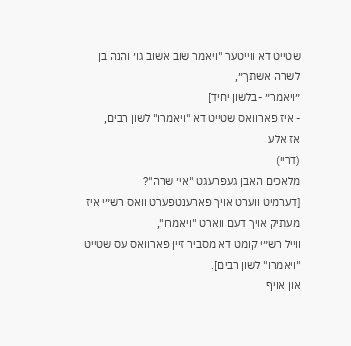שטייט דא ווייטער "ויאמר שוב אשוב גו׳ והנה בן לשרה אשתך״,
״ויאמר״ -בלשון יחיד]
- איז פארוואס שטייט דא "ויאמרו" לשון רבים,
אז אלע
(דריי)
מלאכים האבן געפרעגט "אי׳ שרה"?
[דערמיט ווערט אויך פארענטפערט וואס רש״י איז מעתיק אויך דעם ווארט "ויאמרו",
ווייל רש״י קומט דא מסביר זיין פארוואס עס שטייט "ויאמרו" לשון רבים].
און אויף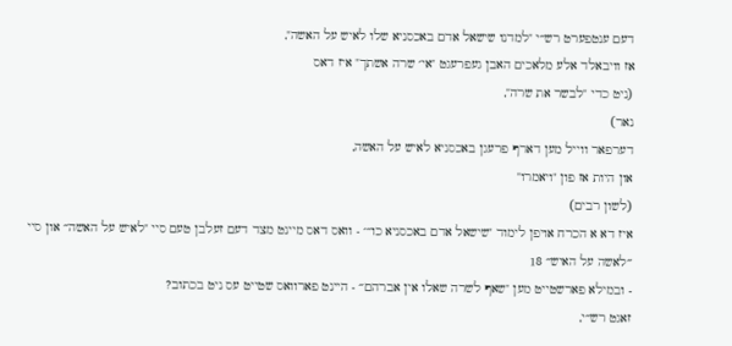דעם ענטפערט רש״י "למדנו שישאל אדם באכסניא שלו לאיש על האשה",
אז וויבאלד אלע מלאכים האבן געפרעגט "אי׳ שרה אשתך" איז דאס
(ניט כדי "לבשר את שרה",
נאר)
דערפאר ווייל מען דארף פרעגן באכסניא לאיש על האשה,
און היות אז פון "ויאמרו"
(לשון רבים)
איז דא א הכרח אויפן לימוד "שישאל אדם באכסניא כו״׳ - וואס דאס מיינט מצד דעם זעלבן טעם סיי "לאיש על האשה״ און סיי ״לאשה על האיש״ 18
- ובמילא פארשטייט מען "שאף לשרה שאלו אין אברהם״ - היינט פארוואס שטייט עס ניט בכתוב?
זאגט רש״י,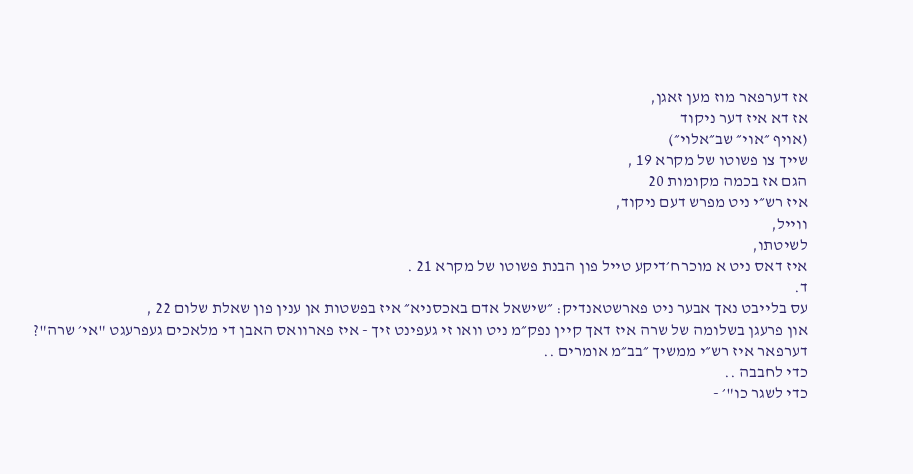אז דערפאר מוז מען זאגן,
אז דא איז דער ניקוד
(אויף ״אוי״ שב״אלוי״)
שייך צו פשוטו של מקרא 19 ,
הגם אז בכמה מקומות 20
איז רש״י ניט מפרש דעם ניקוד,
ווייל,
לשיטתו,
איז דאס ניט א מוכרח׳דיקע טייל פון הבנת פשוטו של מקרא 21 .
ד.
עס בלייבט נאך אבער ניט פארשטאנדיק: ״שישאל אדם באכסניא״ איז בפשטות אן ענין פון שאלת שלום 22 ,
און פרעגן בשלומה של שרה איז דאך קיין נפק״מ ניט וואו זי געפינט זיך - איז פארוואס האבן די מלאכים געפרעגט "אי׳ שרה"?
דערפאר איז רש״י ממשיך ״בב״מ אומרים ..
כדי לחבבה ..
כדי לשגר כו"׳ -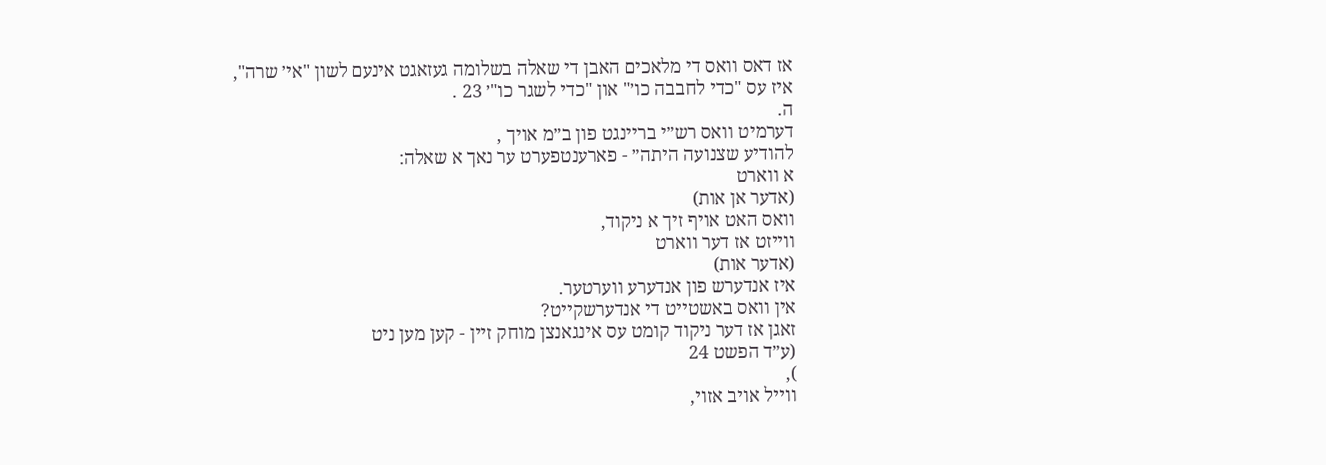אז דאס וואס די מלאכים האבן די שאלה בשלומה געזאגט אינעם לשון "אי׳ שרה",
איז עס "כדי לחבבה כו׳" און "כדי לשגר כו"׳ 23 .
ה.
דערמיט וואס רש״י בריינגט פון ב״מ אויך ,
להודיע שצנועה היתה״ - פארענטפערט ער נאך א שאלה:
א ווארט
(אדער אן אות)
וואס האט אויף זיך א ניקוד,
ווייזט אז דער ווארט
(אדער אות)
איז אנדערש פון אנדערע ווערטער.
אין וואס באשטייט די אנדערשקייט?
זאגן אז דער ניקוד קומט עס אינגאנצן מוחק זיין - קען מען ניט
(ע״ד הפשט 24
),
ווייל אויב אזוי,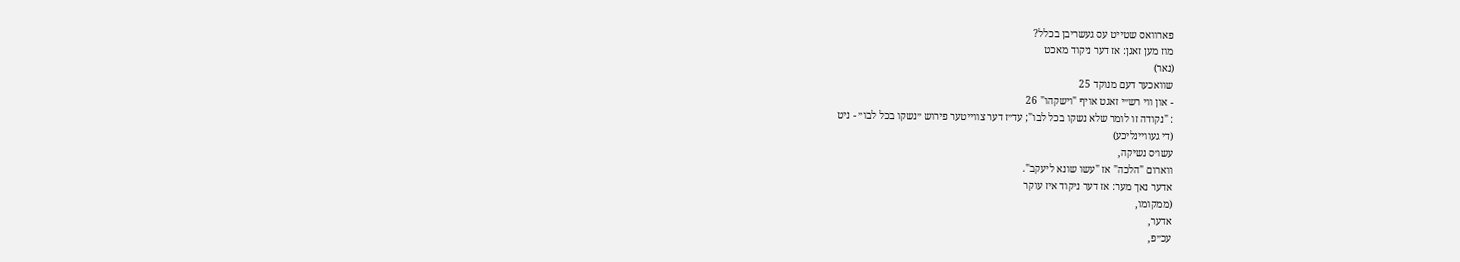פארוואס שטייט עס געשריבן בכלל?
מוז מען זאגן: אז דער ניקוד מאכט
(נאר)
שוואכער דעם מנוקד 25
- און ווי רש״י זאגט אויף "וישקהו" 26
: "נקודה זו לומר שלא נשקו בכל לבו"; עד״ז דער צווייטער פירוש ״נשקו בכל לבו״ - ניט
(די געוויינליכע)
עשו׳ס נשיקה,
ווארום "הלכה" אז "עשו שונא ליעקב".
אדער נאך מער: אז דער ניקוד איז עוקר
(ממקומו,
אדער,
עכ״פ,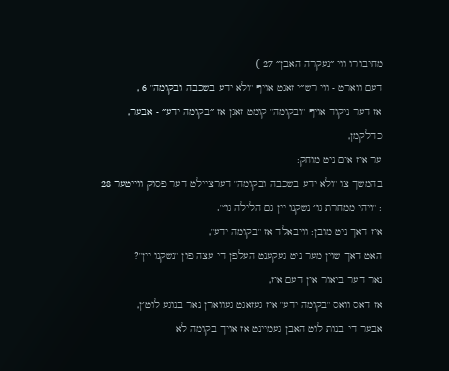מחיבורו ווי ״נעקרה האבן״ 27 )
דעם ווארט - ווי רש״י זאגט אויף "ולא ידע בשכבה ובקומה" 6 ,
אז דער ניקוד אויף "ובקומה" קומט זאגן אז ״בקומה ידע״ - אבער,
כדלקמן,
ער איז אים ניט מוחק:
בהמשך צו "ולא ידע בשכבה ובקומה" דערציילט דער פסוק ווייטער 28
: "ויהי ממחרת גו׳ נשקנו יין גם הלילה גו׳".
איז דאך ניט מובן: וויבאלד אז "בקומה ידע",
האט דאך שוין מער ניט געקענט העלפן די עצה פון "נשקנו יין"?
נאר דער ביאור אין דעם איז,
אז דאס וואס "בקומה ידע" איז געזאגט געווארן נאר בנוגע לוט׳ן,
אבער די בנות לוט האבן געמיינט אז אויך בקומה לא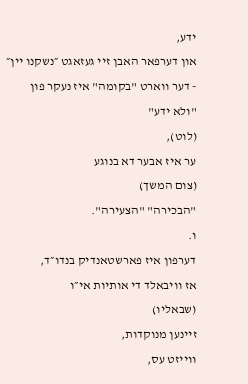ידע,
און דערפאר האבן זיי געזאגט ״נשקנו יין״ - דער ווארט "בקומה" איז נעקר פון "ולא ידע"
(לוט),
ער איז אבער דא בנוגע
(צום המשך)
"הבכירה" "הצעירה".
ו.
דערפון איז פארשטאנדיק בנדו״ד,
אז וויבאלד די אותיות אי״ו
(שבאליו)
זיינען מנוקדות,
ווייזט עס,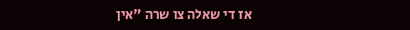אז די שאלה צו שרה "אין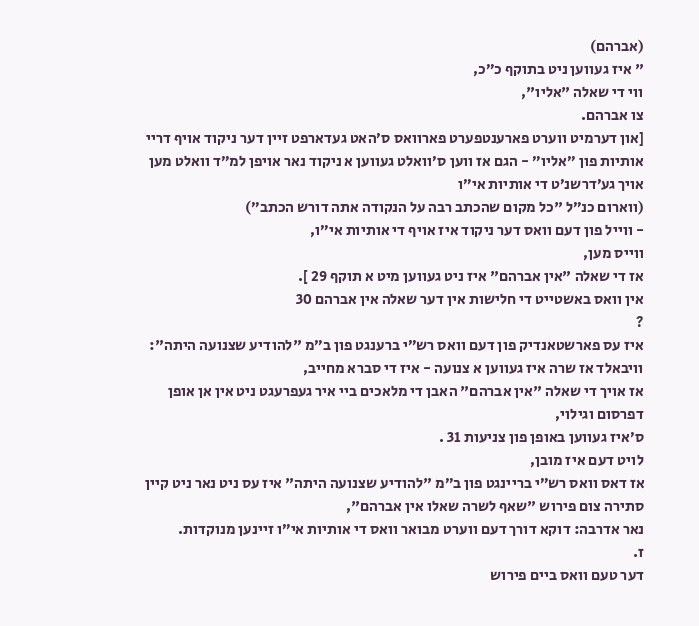(אברהם)
" איז געווען ניט בתוקף כ״כ,
ווי די שאלה "אליו",
צו אברהם.
[און דערמיט ווערט פארענטפערט פארוואס ס׳האט געדארפט זיין דער ניקוד אויף דריי אותיות פון ״אליו״ - הגם אז ווען ס׳וואלט געווען א ניקוד נאר אויפן למ״ד וואלט מען אויך גע׳דרשנ׳ט די אותיות אי״ו
(ווארום כנ״ל "כל מקום שהכתב רבה על הנקודה אתה דורש הכתב״)
- ווייל פון דעם וואס דער ניקוד איז אויף די אותיות אי״ו,
ווייס מען,
אז די שאלה "אין אברהם" איז ניט געווען מיט א תוקף 29 ].
אין וואס באשטייט די חלישות אין דער שאלה אין אברהם 30
?
איז עס פארשטאנדיק פון דעם וואס רש״י ברענגט פון ב״מ "להודיע שצנועה היתה": וויבאלד אז שרה איז געווען א צנועה - איז די סברא מחייב,
אז אויך די שאלה "אין אברהם" האבן די מלאכים ביי איר געפרעגט ניט אין אן אופן דפרסום וגילוי,
ס׳איז געווען באופן פון צניעות 31 .
לויט דעם איז מובן,
אז דאס וואס רש״י בריינגט פון ב״מ "להודיע שצנועה היתה" איז עס ניט נאר ניט קיין סתירה צום פירוש "שאף לשרה שאלו אין אברהם",
נאר אדרבה: דוקא דורך דעם ווערט מבואר וואס די אותיות אי״ו זיינען מנוקדות.
ז.
דער טעם וואס ביים פירוש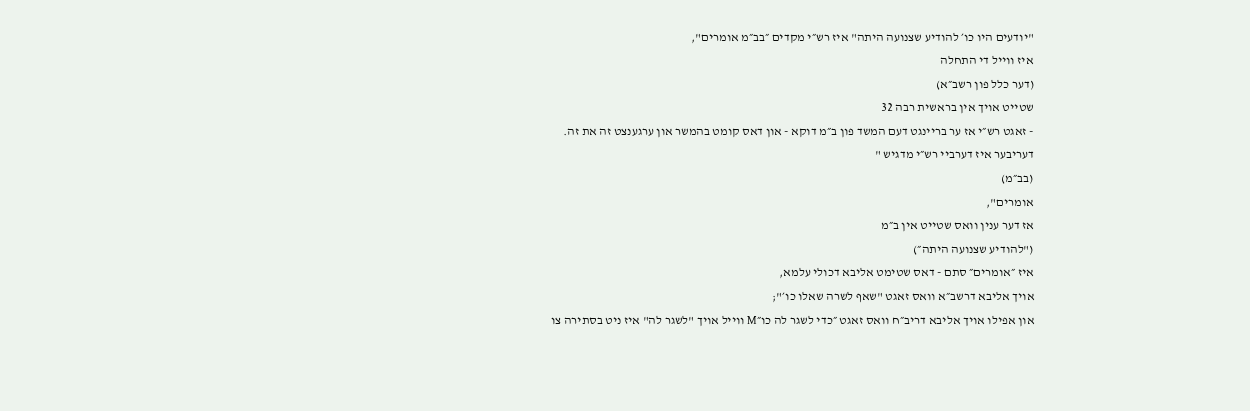"יודעים היו כו׳ להודיע שצנועה היתה" איז רש״י מקדים ״בב״מ אומרים",
איז ווייל די התחלה
(דער כלל פון רשב״א)
שטייט אויך אין בראשית רבה 32
- זאגט רש״י אז ער בריינגט דעם המשד פון ב״מ דוקא - און דאס קומט בהמשר און ערגענצט זה את זה.
דעריבער איז דערביי רש״י מדגיש "
(בב״מ)
אומרים",
אז דער ענין וואס שטייט אין ב״מ
("להודיע שצנועה היתה״)
איז ״אומרים״ סתם - דאס שטימט אליבא דכולי עלמא,
אויך אליבא דרשב״א וואס זאגט "שאף לשרה שאלו כו׳";
און אפילו אויך אליבא דריב״ח וואס זאגט ״כדי לשגר לה כו״M ווייל אויך "לשגר לה" איז ניט בסתירה צו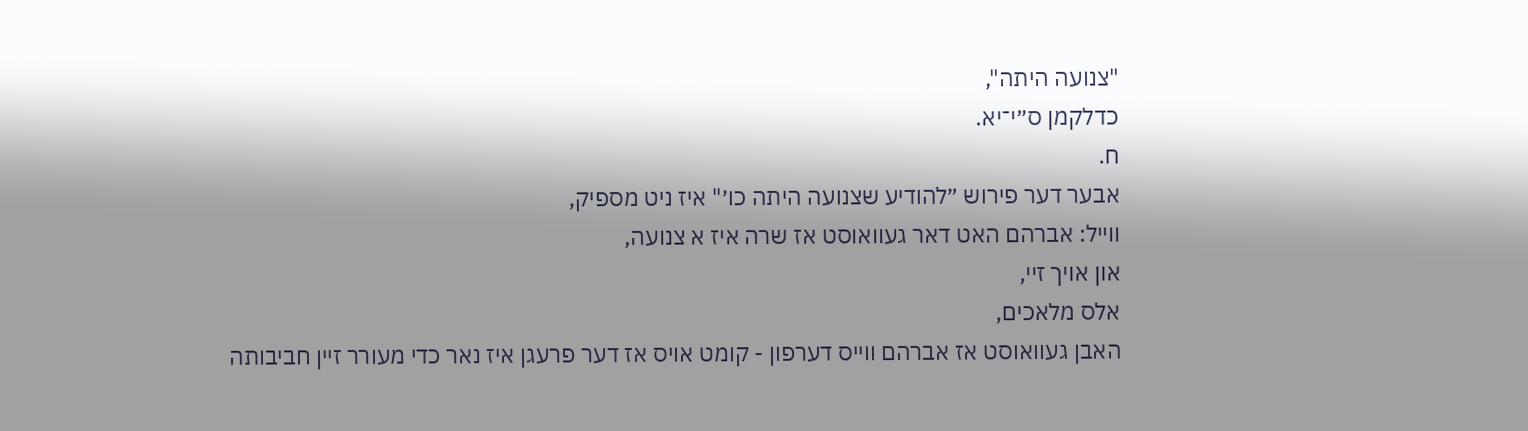"צנועה היתה",
כדלקמן ס״י־יא.
ח.
אבער דער פירוש ״להודיע שצנועה היתה כו׳" איז ניט מספיק,
ווייל: אברהם האט דאר געוואוסט אז שרה איז א צנועה,
און אויך זיי,
אלס מלאכים,
האבן געוואוסט אז אברהם ווייס דערפון - קומט אויס אז דער פרעגן איז נאר כדי מעורר זיין חביבותה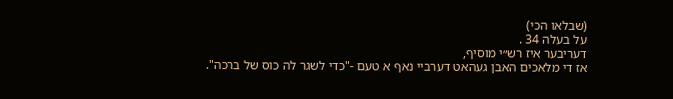(שבלאו הכי)
על בעלה 34 .
דעריבער איז רש״י מוסיף,
אז די מלאכים האבן געהאט דערביי נאף א טעם -"כדי לשגר לה כוס של ברכה".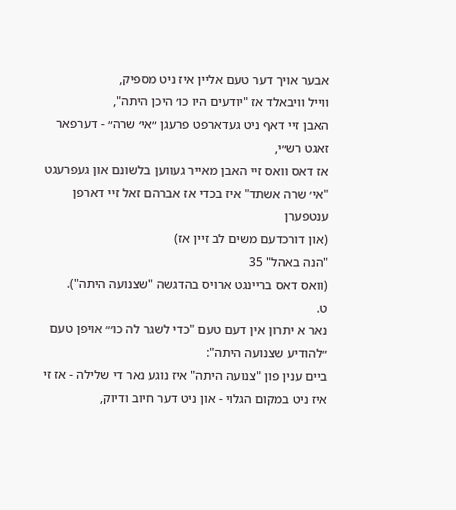אבער אויך דער טעם אליין איז ניט מספיק,
ווייל וויבאלד אז "יודעים היו כו׳ היכן היתה",
האבן זיי דאף ניט געדארפט פרעגן ״אי׳ שרה״ - דערפאר זאגט רש״י,
אז דאס וואס זיי האבן מאייר געווען בלשונם און געפרעגט "אי׳ שרה אשתד" איז בכדי אז אברהם זאל זיי דארפן ענטפערן
(און דורכדעם משים לב זיין אז)
"הנה באהל" 35
(וואס דאס בריינגט ארויס בהדגשה "שצנועה היתה").
ט.
נאר א יתרון אין דעם טעם "כדי לשגר לה כו׳״ אויפן טעם ״להודיע שצנועה היתה":
ביים ענין פון "צנועה היתה" איז נוגע נאר די שלילה - אז זי איז ניט במקום הגלוי - און ניט דער חיוב ודיוק,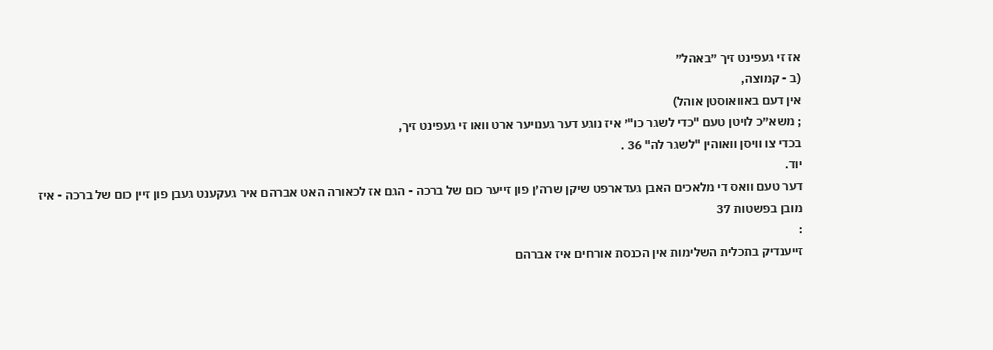אז זי געפינט זיך ״באהל״
(ב - קמוצה,
אין דעם באוואוסטן אוהל)
; משא״כ לויטן טעם "כדי לשגר כו"׳ איז נוגע דער גענויער ארט וואו זי געפינט זיך,
בכדי צו וויסן וואוהין "לשגר לה" 36 .
יוד.
דער טעם וואס די מלאכים האבן געדארפט שיקן שרה׳ן פון זייער כום של ברכה - הגם אז לכאורה האט אברהם איר געקענט געבן פון זיין כום של ברכה - איז מובן בפשטות 37
:
זייענדיק בתכלית השלימות אין הכנסת אורחים איז אברהם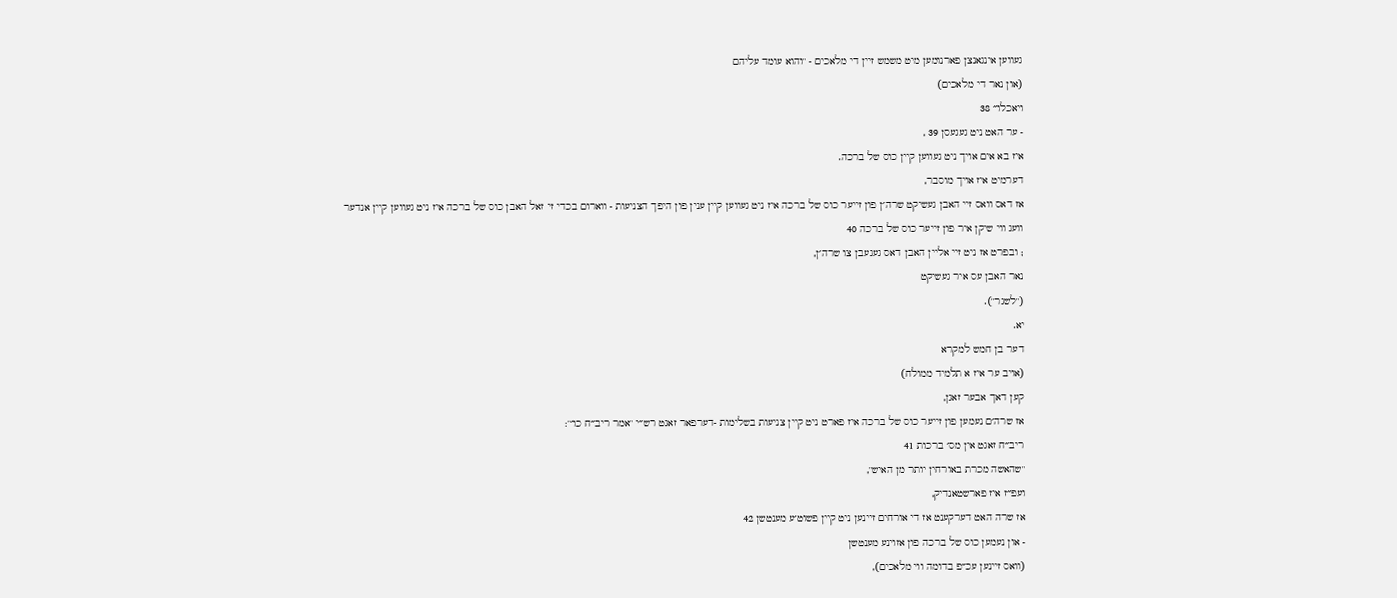געווען אינגאנצן פארנומען מיט משמש זיין די מלאכים - "והוא עומד עליהם
(און נאר די מלאכים)
ויאכלו״ 38
- ער האט ניט געגעסן 39 ,
איז בא אים אויך ניט געווען קיין כוס של ברכה.
דערמיט איז אויך מוסבר,
אז דאס וואס זיי האבן געשיקט שרה׳ן פון זייער כוס של ברכה איז ניט געווען קיין ענין פון היפך הצניעות - ווארום בכדי זי זאל האבן כוס של ברכה איז ניט געווען קיין אנדער וועג ווי שיקן איר פון זייער כוס של ברכה 40
; ובפרט אז ניט זיי אליין האבן דאס געגעבן צו שרה׳ן,
נאר האבן עס איר געשיקט
("לשגר").
יא.
דער בן חמש למקרא
(אויב ער איז א תלמיד ממולח)
קען דאך אבער זאגן,
אז שרה׳ם נעמען פון זייער כוס של ברכה איז פארט ניט קיין צניעות בשלימות -דערפאר זאגט רש״י "אמר ריב״ח כו׳":
ריב״ח זאגט אין מס׳ ברכות 41
"שהאשה מכרת באורחין יותר מן האיש",
ועפ״ז איז פארשטאנדיק,
אז שרה האט דערקענט אז די אורחים זיינען ניט קיין פשוט׳ע מענטשן 42
- און נעמען כוס של ברכה פון אזוינע מענטשן
(וואס זיינען עכ״פ בדומה ווי מלאכים),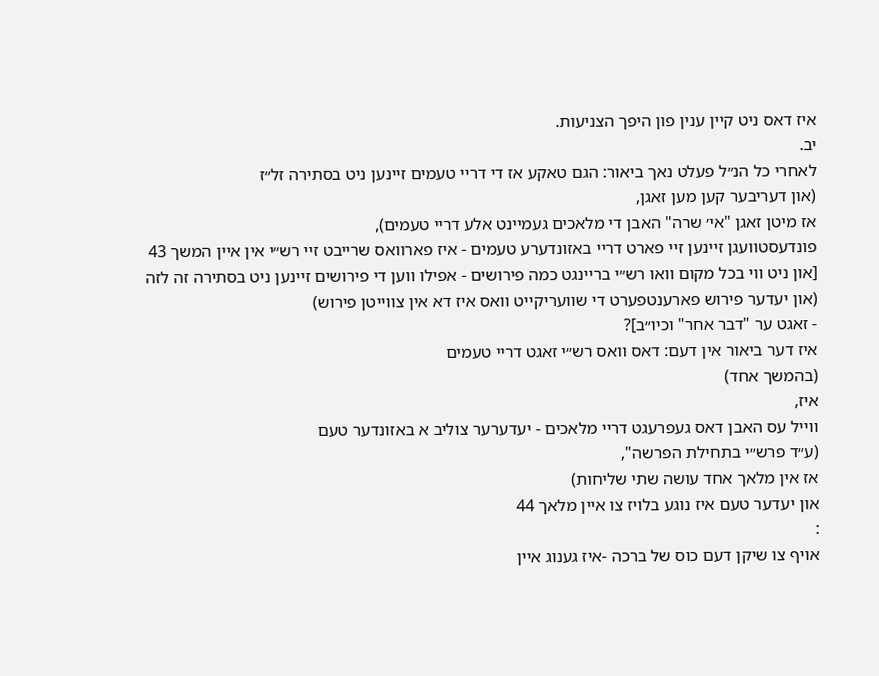איז דאס ניט קיין ענין פון היפך הצניעות.
יב.
לאחרי כל הנ״ל פעלט נאך ביאור: הגם טאקע אז די דריי טעמים זיינען ניט בסתירה זל״ז
(און דעריבער קען מען זאגן,
אז מיטן זאגן "אי׳ שרה" האבן די מלאכים געמיינט אלע דריי טעמים),
פונדעסטוועגן זיינען זיי פארט דריי באזונדערע טעמים - איז פארוואס שרייבט זיי רש״י אין איין המשך 43
[און ניט ווי בכל מקום וואו רש״י בריינגט כמה פירושים - אפילו ווען די פירושים זיינען ניט בסתירה זה לזה
(און יעדער פירוש פארענטפערט די שוועריקייט וואס איז דא אין צווייטן פירוש)
- זאגט ער "דבר אחר" וכיו״ב]?
איז דער ביאור אין דעם: דאס וואס רש״י זאגט דריי טעמים
(בהמשך אחד)
איז,
ווייל עס האבן דאס געפרעגט דריי מלאכים - יעדערער צוליב א באזונדער טעם
(ע״ד פרש״י בתחילת הפרשה",
אז אין מלאך אחד עושה שתי שליחות)
און יעדער טעם איז נוגע בלויז צו איין מלאך 44
:
אויף צו שיקן דעם כוס של ברכה -איז גענוג איין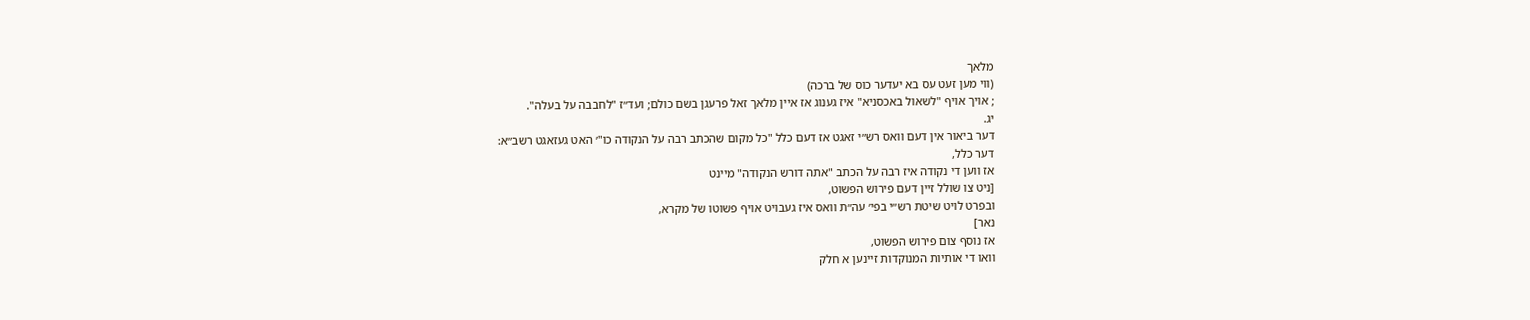מלאך
(ווי מען זעט עס בא יעדער כוס של ברכה)
; אויך אויף "לשאול באכסניא" איז גענוג אז איין מלאך זאל פרעגן בשם כולם; ועד״ז "לחבבה על בעלה".
יג.
דער ביאור אין דעם וואס רש״י זאגט אז דעם כלל "כל מקום שהכתב רבה על הנקודה כו"׳ האט געזאגט רשב״א:
דער כלל,
אז ווען די נקודה איז רבה על הכתב "אתה דורש הנקודה" מיינט
[ניט צו שולל זיין דעם פירוש הפשוט,
ובפרט לויט שיטת רש״י בפי׳ עה״ת וואס איז געבויט אויף פשוטו של מקרא,
נאר]
אז נוסף צום פירוש הפשוט,
וואו די אותיות המנוקדות זיינען א חלק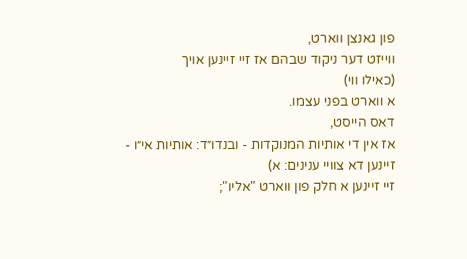פון גאנצן ווארט,
ווייזט דער ניקוד שבהם אז זיי זיינען אויך
(כאילו ווי)
א ווארט בפני עצמו.
דאס הייסט,
אז אין די אותיות המנוקדות - ובנדו״ד: אותיות אי״ו - זיינען דא צוויי ענינים: א)
זיי זיינען א חלק פון ווארט "אליו";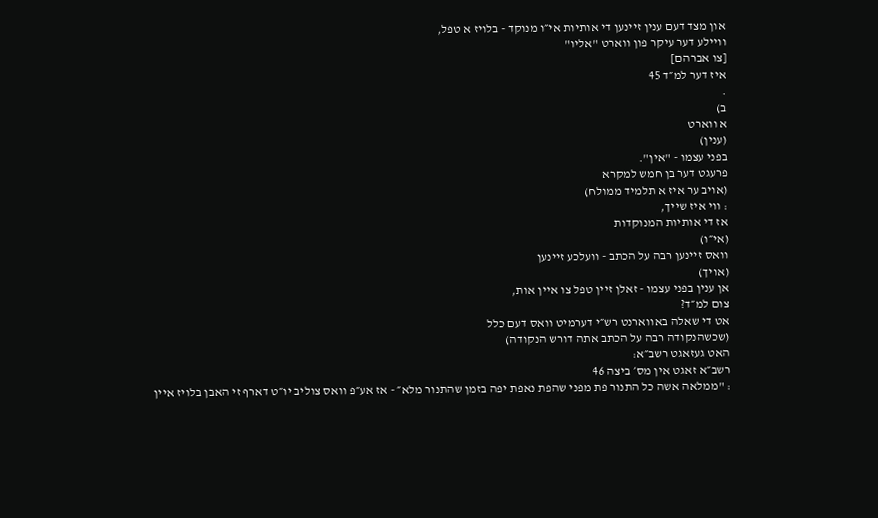און מצד דעם ענין זיינען די אותיות אי״ו מנוקד - בלויז א טפל,
וויילע דער עיקר פון ווארט "אליו"
[צו אברהם]
איז דער למ״ד 45
.
ב)
א ווארט
(ענין)
בפני עצמו - "אין".
פרעגט דער בן חמש למקרא
(אויב ער איז א תלמיד ממולח)
: ווי איז שייך,
אז די אותיות המנוקדות
(אי״ו)
וואס זיינען רבה על הכתב - וועלכע זיינען
(אויך)
אן ענין בפני עצמו - זאלן זיין טפל צו איין אות,
צום למ״ד?
אט די שאלה באווארנט רש״י דערמיט וואס דעם כלל
(שכשהנקודה רבה על הכתב אתה דורש הנקודה)
האט געזאגט רשב״א:
רשב״א זאגט אין מס׳ ביצה 46
: "ממלאה אשה כל התנור פת מפני שהפת נאפת יפה בזמן שהתנור מלא״ - אז אע״פ וואס צוליב יו״ט דארף זי האבן בלויז איין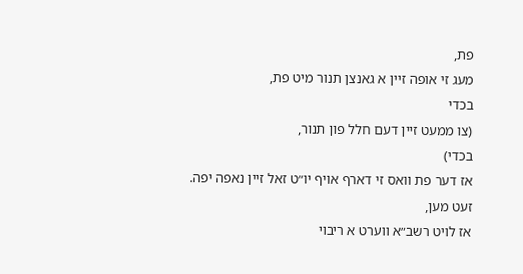פת,
מעג זי אופה זיין א גאנצן תנור מיט פת,
בכדי
(צו ממעט זיין דעם חלל פון תנור,
בכדי)
אז דער פת וואס זי דארף אויף יו״ט זאל זיין נאפה יפה.
זעט מען,
אז לויט רשב״א ווערט א ריבוי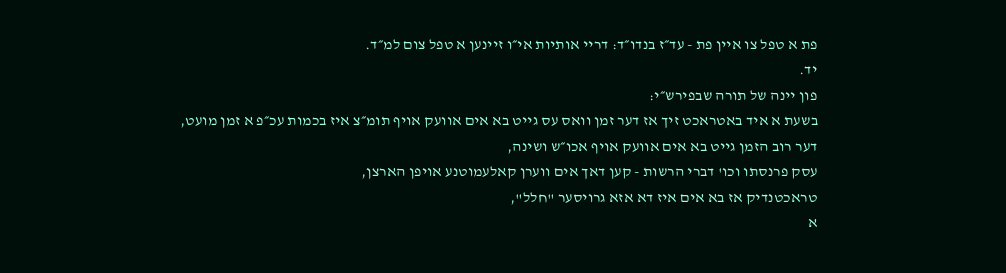פת א טפל צו איין פת - עד״ז בנדו״ד: דריי אותיות אי״ו זיינען א טפל צום למ״ד.
יד.
פון יינה של תורה שבפירש״י:
בשעת א איד באטראכט זיך אז דער זמן וואס עס גייט בא אים אוועק אויף תומ״צ איז בכמות עכ״פ א זמן מועט,
דער רוב הזמן גייט בא אים אוועק אויף אכו״ש ושינה,
עסק פרנסתו וכו' דברי הרשות - קען דאך אים ווערן קאלעמוטנע אויפן הארצן,
טראכטנדיק אז בא אים איז דא אזא גרויסער "חלל",
א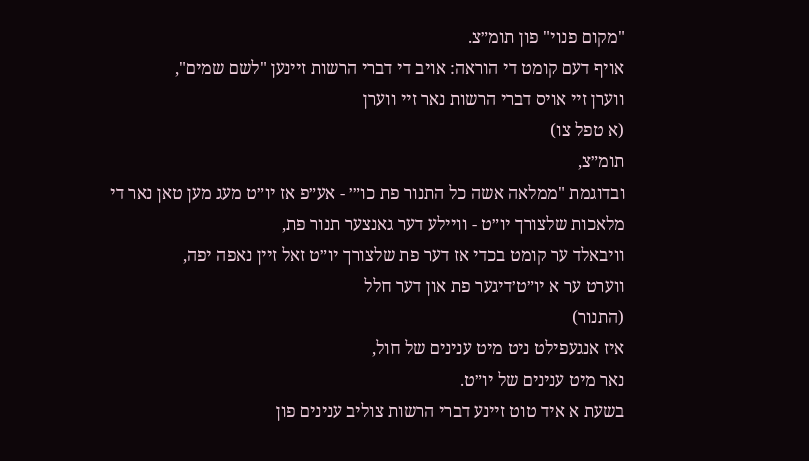"מקום פנוי" פון תומ״צ.
אויף דעם קומט די הוראה: אויב די דברי הרשות זיינען "לשם שמים",
ווערן זיי אויס דברי הרשות נאר זיי ווערן
(א טפל צו)
תומ״צ,
ובדוגמת "ממלאה אשה כל התנור פת כו״׳ - אע״פ אז יו״ט מעג מען טאן נאר די מלאכות שלצורך יו״ט - וויילע דער גאנצער תנור פת,
וויבאלד ער קומט בכדי אז דער פת שלצורך יו״ט זאל זיין נאפה יפה,
ווערט ער א יו״ט׳דיגער פת און דער חלל
(התנור)
איז אנגעפילט ניט מיט ענינים של חול,
נאר מיט ענינים של יו״ט.
בשעת א איד טוט זיינע דברי הרשות צוליב ענינים פון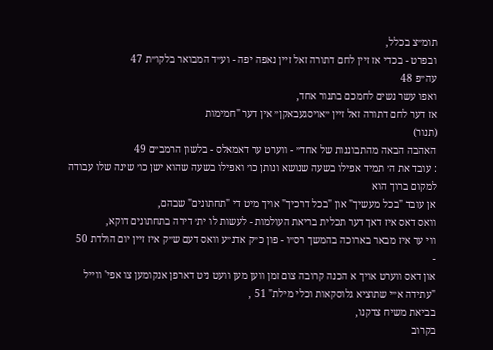תומ״צ בכלל,
ובפרט - בכדי אז זיין לחם דתורה זאל זיין נאפה יפה - וע״ד המבואר בלקו״ת 47
עה״פ 48
ואפו עשר נשים לחמכם בתנור אחד,
אז דער לחם דתורה זאל זיין ״אויסגעבאקן״ אין דער "חמימות
(תנור)
האהבה הבאה מהתבוננות של אחד״ - ווערט ער דאמאלס - בלשון הרמב״ם 49
: עובד את ה׳ תמיד אפילו בשעה שנושא ונותן כו׳ ואפילו בשעה שהוא ישן כו׳ שינה שלו עבודה למקום ברוך הוא
אן עובד "בכל מעשיך" און "בכל דרכיך" אויך מיט די "תחתונים" שבהם,
וואס דאס איז דאך דער תכלית בריאת העולמות - לעשות לו ית׳ דירה בתחתונים דוקא,
ווי ער איז מבאר בארוכה בהמשך רס״ו - פון כ״ק אדנ״ע וואס דעם ש״ק איז זיין יום הולדת 50
-
און דאס ווערט אויך א הכנה קרובה צום זמן ווען מען וועט ניט דארפן אנקומען צו אפי' ווייל "עתידה א״י שתוציא גלוסקאות וכלי מילת" 51 ,
בביאת משיח צדקנו,
בקרוב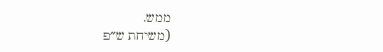ממש.
(משיחת ש״פ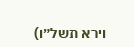וירא תשל״ו)